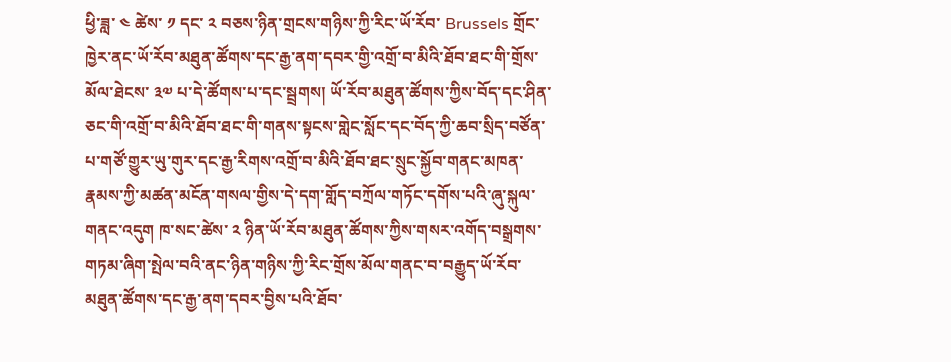ཕྱི་ཟླ་ ༤ ཚེས་ ༡ དང་ ༢ བཅས་ཉིན་གྲངས་གཉིས་ཀྱི་རིང་ཡོ་རོབ་ Brussels གྲོང་ཁྱེར་ནང་ཡོ་རོབ་མཐུན་ཚོགས་དང་རྒྱ་ནག་དབར་གྱི་འགྲོ་བ་མིའི་ཐོབ་ཐང་གི་གྲོས་མོལ་ཐེངས་ ༣༧ པ་དེ་ཚོགས་པ་དང་སྦྲགས། ཡོ་རོབ་མཐུན་ཚོགས་ཀྱིས་བོད་དང་ཤིན་ཅང་གི་འགྲོ་བ་མིའི་ཐོབ་ཐང་གི་གནས་སྟངས་གླེང་སློང་དང་བོད་ཀྱི་ཆབ་སྲིད་བཙོན་པ་གཙོ་གྱུར་ཡུ་གུར་དང་རྒྱ་རིགས་འགྲོ་བ་མིའི་ཐོབ་ཐང་སྲུང་སྐྱོབ་གནང་མཁན་རྣམས་ཀྱི་མཚན་མངོན་གསལ་གྱིས་དེ་དག་གློད་བཀྲོལ་གཏོང་དགོས་པའི་ཞུ་སྐུལ་གནང་འདུག ཁ་སང་ཚེས་ ༢ ཉིན་ཡོ་རོབ་མཐུན་ཚོགས་ཀྱིས་གསར་འགོད་བསྒྲགས་གཏམ་ཞིག་སྤེལ་བའི་ནང་ཉིན་གཉིས་ཀྱི་རིང་གྲོས་མོལ་གནང་བ་བརྒྱུད་ཡོ་རོབ་མཐུན་ཚོགས་དང་རྒྱ་ནག་དབར་བྱིས་པའི་ཐོབ་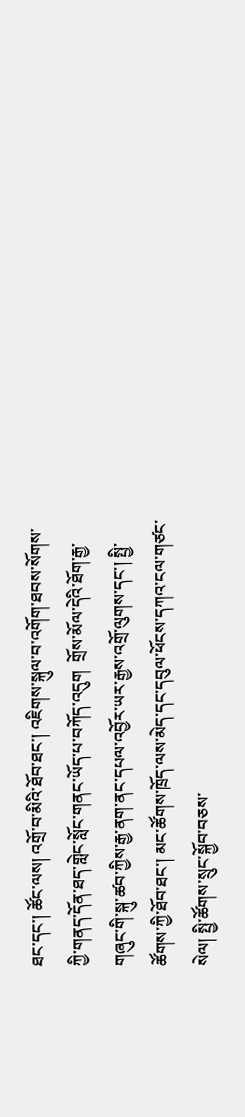ཐང་དང་། ཚོང་ལས། འགྲོ་བ་མིའི་ཐོབ་ཐང་། འཇིགས་སྐུལ་བ་འགོག་ཐབས་སོགས་ཀྱི་གནད་དོན་ཐད་གླེང་སློང་གནང་ཡོད་པ་བཀོད་འདུག  གྲོས་མོལ་དེའི་ཐོག་རྒྱ་གཞུང་གི་སྐུ་ཚབ་ཀྱིས་རྒྱ་ནག་ནང་དཔལ་འབྱོར་ཡར་རྒྱས་འགྲོ་ལུགས་དང་། སྤྱི་ཚོགས་ཀྱི་ཐོབ་ཐང་། མང་ཚོགས་ཁྲོད་ལས་མེད་དང་དབུལ་ཕོངས་དཀའ་ངལ་གཙང་སེལ། སྤྱི་ཚོགས་སྲུང་སྐྱོབ་བཅས་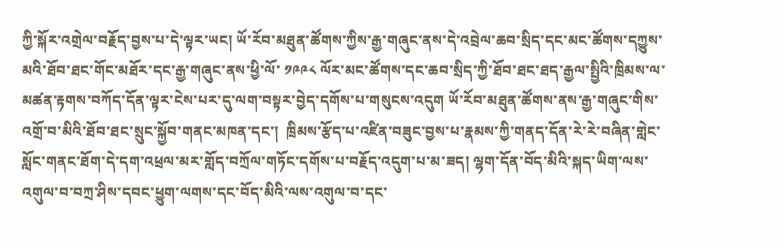ཀྱི་སྐོར་འགྲེལ་བརྗོད་བྱས་པ་དེ་ལྟར་ཡང། ཡོ་རོབ་མཐུན་ཚོགས་ཀྱིས་རྒྱ་གཞུང་ནས་དེ་འབྲེལ་ཆབ་སྲིད་དང་མང་ཚོགས་དཀྱུས་མའི་ཐོབ་ཐང་གོང་མཐོར་དང་རྒྱ་གཞུང་ནས་ཕྱི་ལོ་ ༡༩༩༨ ལོར་མང་ཚོགས་དང་ཆབ་སྲིད་ཀྱི་ཐོབ་ཐང་ཐད་རྒྱལ་སྤྱིའི་ཁྲིམས་ལ་མཚན་རྟགས་བཀོད་དོན་ལྟར་ངེས་པར་དུ་ལག་བསྟར་བྱེད་དགོས་པ་གསུངས་འདུག ཡོ་རོབ་མཐུན་ཚོགས་ནས་རྒྱ་གཞུང་གིས་འགྲོ་བ་མིའི་ཐོབ་ཐང་སྲུང་སྐྱོབ་གནང་མཁན་དང་།  ཁྲིམས་རྩོད་པ་འཛིན་བཟུང་བྱས་པ་རྣམས་ཀྱི་གནད་དོན་རེ་རེ་བཞིན་གླེང་སློང་གནང་ཐོག་དེ་དག་འཕྲལ་མར་གློད་བཀྲོལ་གཏོང་དགོས་པ་བརྗོད་འདུག་པ་མ་ཟད། ལྷག་དོན་བོད་མིའི་སྐད་ཡིག་ལས་འགུལ་བ་བཀྲ་ཤིས་དབང་ཕྱུག་ལགས་དང་བོད་མིའི་ལས་འགུལ་བ་དང་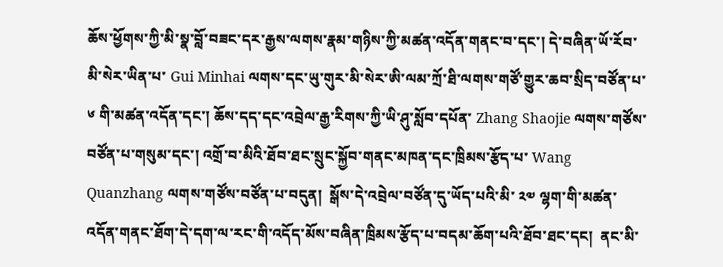ཆོས་ཕྱོགས་ཀྱི་མི་སྣ་བློ་བཟང་དར་རྒྱས་ལགས་རྣམ་གཉིས་ཀྱི་མཚན་འདོན་གནང་བ་དང་། དེ་བཞིན་ཡོ་རོབ་མི་སེར་ཡིན་པ་ Gui Minhai ལགས་དང་ཡུ་གུར་མི་སེར་ཨི་ལམ་ཀྲོ་ཐི་ལགས་གཙོ་གྱུར་ཆབ་སྲིད་བཙོན་པ་ ༦ གི་མཚན་འདོན་དང་། ཆོས་དད་དང་འབྲེལ་རྒྱ་རིགས་ཀྱི་ཡི་ཤུ་སློབ་དཔོན་ Zhang Shaojie ལགས་གཙོས་བཙོན་པ་གསུམ་དང་། འགྲོ་བ་མིའི་ཐོབ་ཐང་སྲུང་སྐྱོབ་གནང་མཁན་དང་ཁྲིམས་རྩོད་པ་ Wang Quanzhang ལགས་གཙོས་བཙོན་པ་བདུན།  སྒོས་དེ་འབྲེལ་བཙོན་དུ་ཡོད་པའི་མི་ ༢༧ ལྷག་གི་མཚན་འདོན་གནང་ཐོག་དེ་དག་ལ་རང་གི་འདོད་མོས་བཞིན་ཁྲིམས་རྩོད་པ་བདམ་ཆོག་པའི་ཐོབ་ཐང་དང།  ནང་མི་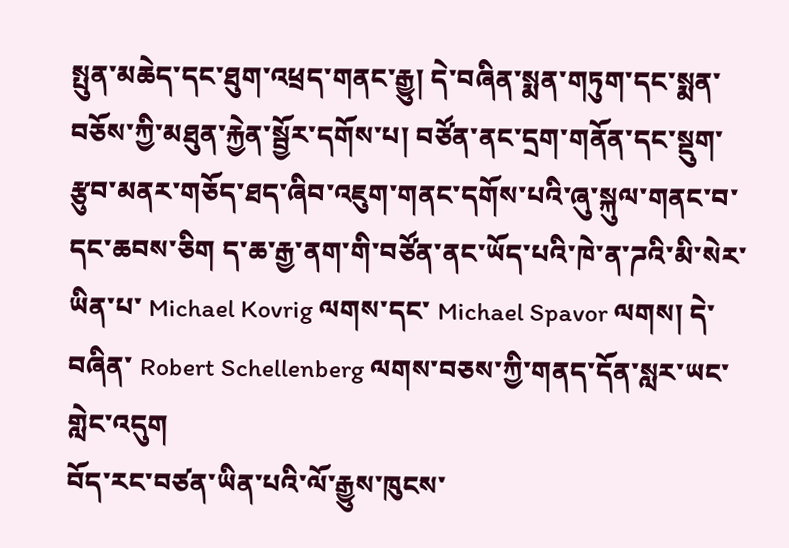སྤུན་མཆེད་དང་ཐུག་འཕྲད་གནང་རྒྱུ། དེ་བཞིན་སྨན་གཏུག་དང་སྨན་བཅོས་ཀྱི་མཐུན་རྐྱེན་སྦྱོར་དགོས་པ། བཙོན་ནང་དྲག་གནོན་དང་སྡུག་རྩུབ་མནར་གཅོད་ཐད་ཞིབ་འཇུག་གནང་དགོས་པའི་ཞུ་སྐུལ་གནང་བ་དང་ཆབས་ཅིག ད་ཆ་རྒྱ་ནག་གི་བཙོན་ནང་ཡོད་པའི་ཁེ་ན་ཌའི་མི་སེར་ཡིན་པ་ Michael Kovrig ལགས་དང་ Michael Spavor ལགས། དེ་བཞིན་ Robert Schellenberg ལགས་བཅས་ཀྱི་གནད་དོན་སླར་ཡང་གླེང་འདུག
བོད་རང་བཙན་ཡིན་པའི་ལོ་རྒྱུས་ཁུངས་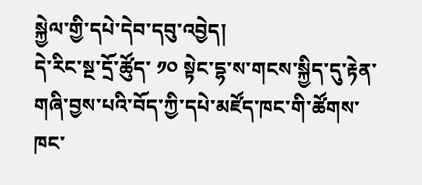སྐྱེལ་གྱི་དཔེ་དེབ་དབུ་འབྱེད།
དེ་རིང་སྔ་དྲོ་ཚོུད་ ༡༠ སྟེང་དྷ་ས་གངས་སྐྱིད་དུ་རྟེན་གཞི་བྱས་པའི་བོད་ཀྱི་དཔེ་མཛོད་ཁང་གི་ཚོགས་ཁང་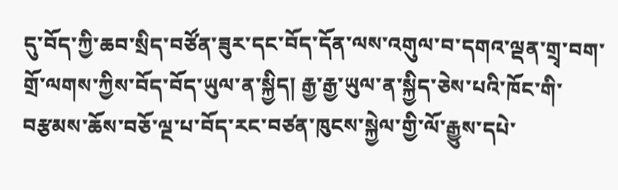དུ་བོད་ཀྱི་ཆབ་སྲིད་བཙོན་ཟུར་དང་བོད་དོན་ལས་འགུལ་བ་དགའ་ལྡན་གྲྭ་བག་གྲོ་ལགས་ཀྱིས་བོད་བོད་ཡུལ་ན་སྐྱིད། རྒྱ་རྒྱ་ཡུལ་ན་སྐྱིད་ཅེས་པའི་ཁོང་གི་བརྩམས་ཆོས་བཅོ་ལྔ་པ་བོད་རང་བཙན་ཁུངས་སྐྱེལ་གྱི་ལོ་རྒྱུས་དཔེ་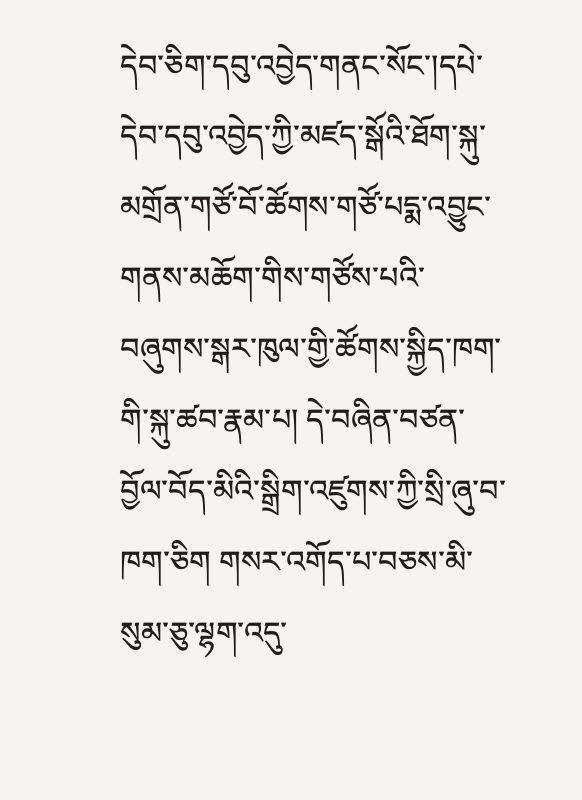དེབ་ཅིག་དབུ་འབྱེད་གནང་སོང་།དཔེ་དེབ་དབུ་འབྱེད་ཀྱི་མཛད་སྒོའི་ཐོག་སྐུ་མགྲོན་གཙོ་བོ་ཚོགས་གཙོ་པདྨ་འབྱུང་གནས་མཆོག་གིས་གཙོས་པའི་བཞུགས་སྒར་ཁུལ་གྱི་ཚོགས་སྐྱིད་ཁག་གི་སྐུ་ཚབ་རྣམ་པ། དེ་བཞིན་བཙན་བྱོལ་བོད་མིའི་སྒྲིག་འཛུགས་ཀྱི་སྲི་ཞུ་བ་ཁག་ཅིག གསར་འགོད་པ་བཅས་མི་སུམ་ཅུ་ལྷག་འདུ་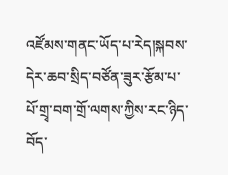འཛོམས་གནང་ཡོད་པ་རེད།སྐབས་དེར་ཆབ་སྲིད་བཙོན་ཟུར་རྩོམ་པ་པོ་གྲྭ་བག་གྲོ་ལགས་ཀྱིས་རང་ཉིད་བོད་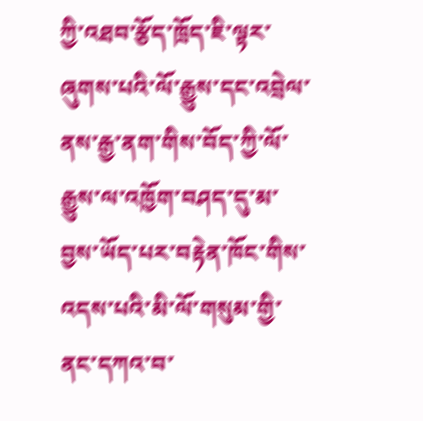ཀྱི་འཐབ་རྩོད་ཁྲོད་ཇི་ལྟར་ཞུགས་པའི་ལོ་རྒྱུས་དང་འབྲེལ་ནས་རྒྱ་ནག་གིས་བོད་ཀྱི་ལོ་རྒྱུས་ལ་འཁྱོག་བཤད་དུ་མ་བྱས་ཡོད་པར་བརྟེན་ཁོང་གིས་འདས་པའི་མི་ལོ་གསུམ་གྱི་ནང་དཀའ་བ་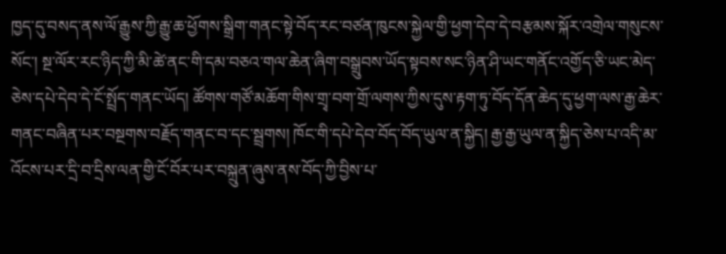ཁྱད་དུ་བསད་ནས་ལོ་རྒྱུས་ཀྱི་རྒྱུ་ཆ་ཕྱོགས་སྒྲིག་གནང་སྟེ་བོད་རང་བཙན་ཁུངས་སྐྱེལ་གྱི་ཕྱག་དེབ་དེ་བརྩམས་སྐོར་འགྲེལ་གསུངས་སོང་། སྔ་ལོར་རང་ཉིད་ཀྱི་མི་ཚེ་ནང་གི་དམ་བཅའ་གལ་ཆེན་ཞིག་བསྒྲུབས་ཡོད་སྟབས་སང་ཉིན་ཤི་ཡང་གནོང་འགྱོད་ཅི་ཡང་མེད་ཅེས་དཔེ་དེབ་དེ་ངོ་སྤྲོད་གནང་ཡོད། ཚོགས་གཙོ་མཆོག་གིས་གྲྭ་བག་གྲོ་ལགས་ཀྱིས་དུས་རྟག་ཏུ་བོད་དོན་ཆེད་དུ་ཕྱག་ལས་རྒྱ་ཆེར་གནང་བཞིན་པར་བསྔགས་བརྗོད་གནང་བ་དང་སྦྲགས། ཁོང་གི་དཔེ་དེབ་བོད་བོད་ཡུལ་ན་སྐྱིད། རྒྱ་རྒྱ་ཡུལ་ན་སྐྱིད་ཅེས་པ་འདི་མ་འོངས་པར་དྲི་བ་དྲིས་ལན་གྱི་ངོ་བོར་པར་བསྐྲུན་ཞུས་ནས་བོད་ཀྱི་བྱིས་པ་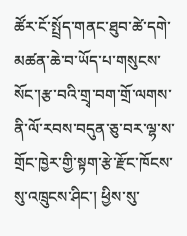ཚོར་ངོ་སྤྲོད་གནང་ཐུབ་ཚེ་དགེ་མཚན་ཆེ་བ་ཡོད་པ་གསུངས་སོང་།རྩ་བའི་གྲྭ་བག་གྲོ་ལགས་ནི་ལོ་རབས་བདུན་ཅུ་བར་ལྷ་ས་གྲོང་ཁྱེར་གྱི་སྟག་རྩེ་རྫོང་ཁོངས་སུ་འཁྲུངས་ཤིང་། ཕྱིས་སུ་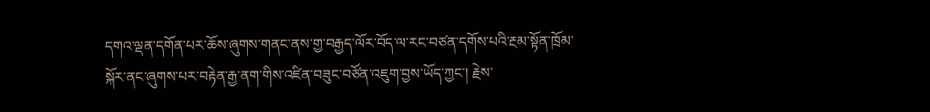དགའ་ལྡན་དགོན་པར་ཆོས་ཞུགས་གནང་ནས་གྱ་བརྒྱད་ལོར་བོད་ལ་རང་བཙན་དགོས་པའི་རྔམ་སྟོན་ཁྲོམ་སྐོར་ནང་ཞུགས་པར་བརྟེན་རྒྱ་ནག་གིས་འཛིན་བཟུང་བཙོན་འཇུག་བྱས་ཡོད་ཀྱང་། རྗེས་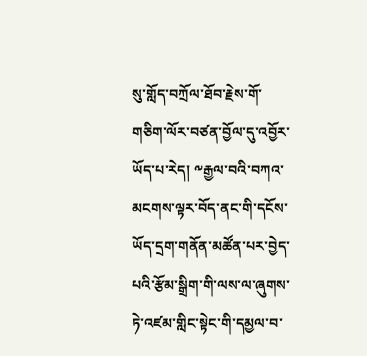སུ་གློད་བཀྲོལ་ཐོབ་རྗེས་གོ་གཅིག་ལོར་བཙན་བྱོལ་དུ་འབྱོར་ཡོད་པ་རེད། ༸རྒྱལ་བའི་བཀའ་མངགས་ལྟར་བོད་ནང་གི་དངོས་ཡོད་དྲག་གནོན་མཚོན་པར་བྱེད་པའི་རྩོམ་སྒྲིག་གི་ལས་ལ་ཞུགས་ཏེ་འཛམ་གླིང་སྟེང་གི་དམྱལ་བ་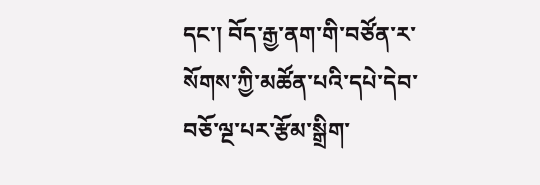དང་། བོད་རྒྱ་ནག་གི་བཙོན་ར་སོགས་ཀྱི་མཚོན་པའི་དཔེ་དེབ་བཅོ་ལྔ་པར་རྩོམ་སྒྲིག་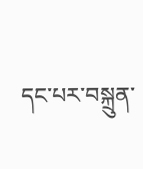དང་པར་བསྐྲུན་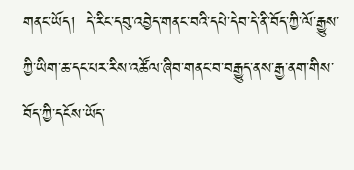གནང་ཡོད།  དེ་རིང་དབུ་འབྱེད་གནང་བའི་དཔེ་དེབ་དེ་ནི་བོད་ཀྱི་ལོ་རྒྱུས་ཀྱི་ཡིག་ཆ་དང་པར་རིས་འཚོལ་ཞིབ་གནང་བ་བརྒྱུད་ནས་རྒྱ་ནག་གིས་བོད་ཀྱི་དངོས་ཡོད་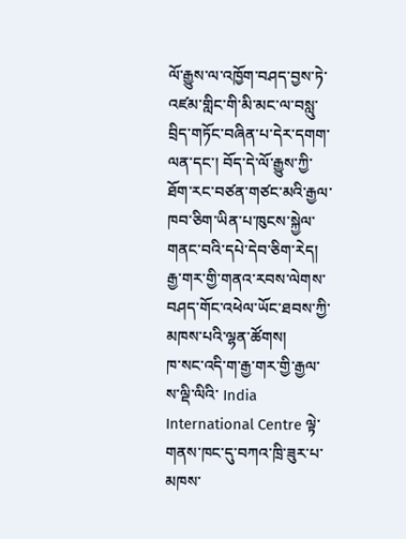ལོ་རྒྱུས་ལ་འཁྱོག་བཤད་བྱས་ཏེ་འཛམ་གླིང་གི་མི་མང་ལ་བསླུ་བྲིད་གཏོང་བཞིན་པ་དེར་དགག་ལན་དང་། བོད་དེ་ལོ་རྒྱུས་ཀྱི་ཐོག་རང་བཙན་གཙང་མའི་རྒྱལ་ཁབ་ཅིག་ཡིན་པ་ཁུངས་སྐྱེལ་གནང་བའི་དཔེ་དེབ་ཅིག་རེད།
རྒྱ་གར་གྱི་གནའ་རབས་ལེགས་བཤད་གོང་འཕེལ་ཡོང་ཐབས་ཀྱི་མཁས་པའི་ལྷན་ཚོགས།
ཁ་སང་འདི་ག་རྒྱ་གར་གྱི་རྒྱལ་ས་ལྡི་ལིའི་ India International Centre ལྟེ་གནས་ཁང་དུ་བཀའ་ཁྲི་ཟུར་པ་མཁས་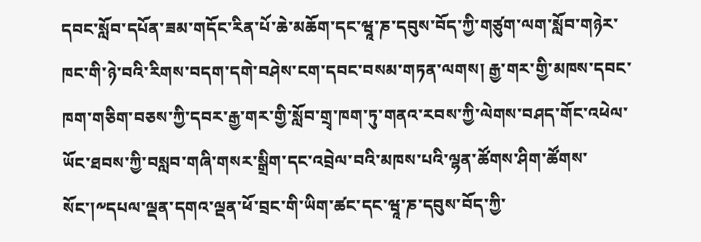དབང་སློབ་དཔོན་ཟམ་གདོང་རིན་པོ་ཆེ་མཆོག་དང་ཝཱ་ཎ་དབུས་བོད་ཀྱི་གཙུག་ལག་སློབ་གཉེར་ཁང་གི་ཉེ་བའི་རིགས་བདག་དགེ་བཤེས་ངག་དབང་བསམ་གཏན་ལགས། རྒྱ་གར་གྱི་མཁས་དབང་ཁག་གཅིག་བཅས་ཀྱི་དབར་རྒྱ་གར་གྱི་སློབ་གྲྭ་ཁག་ཏུ་གནའ་རབས་ཀྱི་ལེགས་བཤད་གོང་འཕེལ་ཡོང་ཐབས་ཀྱི་བསླབ་གཞི་གསར་སྒྲིག་དང་འབྲེལ་བའི་མཁས་པའི་ལྷན་ཚོགས་ཤིག་ཚོགས་སོང་།༸དཔལ་ལྡན་དགའ་ལྡན་ཕོ་བྲང་གི་ཡིག་ཚང་དང་ཝཱ་ཎ་དབུས་བོད་ཀྱི་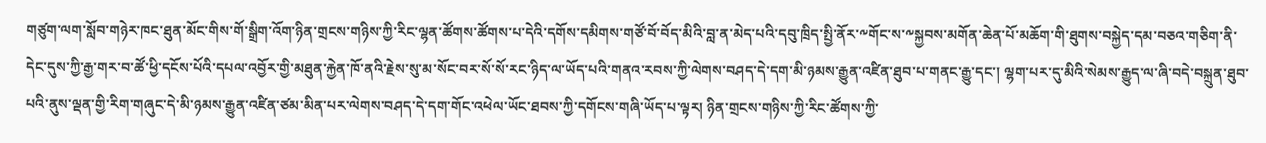གཙུག་ལག་སློབ་གཉེར་ཁང་ཐུན་མོང་གིས་གོ་སྒྲིག་འོག་ཉིན་གྲངས་གཉིས་ཀྱི་རིང་ལྷན་ཚོགས་ཚོགས་པ་དེའི་དགོས་དམིགས་གཙོ་བོ་བོད་མིའི་བླ་ན་མེད་པའི་དབུ་ཁྲིད་སྤྱི་ནོར་༸གོང་ས་༸སྐྱབས་མགོན་ཆེན་པོ་མཆོག་གི་ཐུགས་བསྐྱེད་དམ་བཅའ་གཅིག་ནི་དེང་དུས་ཀྱི་རྒྱ་གར་བ་ཚོ་ཕྱི་དངོས་པོའི་དཔལ་འབྱོར་གྱི་མཐུན་རྐྱེན་ཁོ་ནའི་རྗེས་སུ་མ་སོང་བར་སོ་སོ་རང་ཉིད་ལ་ཡོད་པའི་གནའ་རབས་ཀྱི་ལེགས་བཤད་དེ་དག་མི་ཉམས་རྒྱུན་འཛིན་ཐུབ་པ་གནང་རྒྱུ་དང་། ལྷག་པར་དུ་མིའི་སེམས་རྒྱུད་ལ་ཞི་བདེ་བསྐྲུན་ཐུབ་པའི་ནུས་ལྡན་གྱི་རིག་གཞུང་དེ་མི་ཉམས་རྒྱུན་འཛིན་ཙམ་མིན་པར་ལེགས་བཤད་དེ་དག་གོང་འཕེལ་ཡོང་ཐབས་ཀྱི་དགོངས་གཞི་ཡོད་པ་ལྟར། ཉིན་གྲངས་གཉིས་ཀྱི་རིང་ཚོགས་ཀྱི་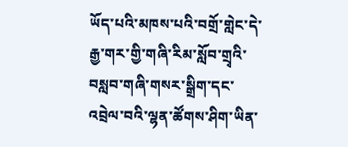ཡོད་པའི་མཁས་པའི་བགྲོ་གླེང་དེ་རྒྱ་གར་གྱི་གཞི་རིམ་སློབ་གྲྭའི་བསླབ་གཞི་གསར་སྒྲིག་དང་འབྲེལ་བའི་ལྷན་ཚོགས་ཤིག་ཡིན་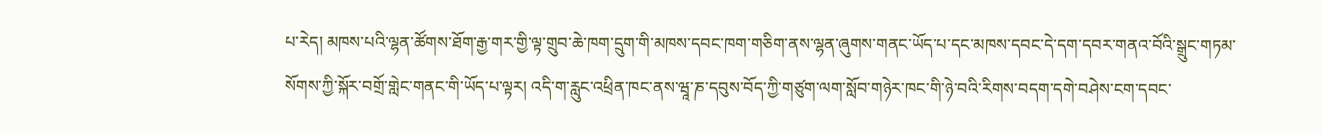པ་རེད། མཁས་པའི་ལྷན་ཚོགས་ཐོག་རྒྱ་གར་གྱི་ལྟ་གྲུབ་ཆེ་ཁག་དྲུག་གི་མཁས་དབང་ཁག་གཅིག་ནས་ལྷན་ཞུགས་གནང་ཡོད་པ་དང་མཁས་དབང་དེ་དག་དབར་གནའ་བོའི་སྒྲུང་གཏམ་སོགས་ཀྱི་སྐོར་བགྲོ་གླེང་གནང་གི་ཡོད་པ་ལྟར། འདི་ག་རླུང་འཕྲིན་ཁང་ནས་ཝཱ་ཎ་དབུས་བོད་ཀྱི་གཙུག་ལག་སློབ་གཉེར་ཁང་གི་ཉེ་བའི་རིགས་བདག་དགེ་བཤེས་ངག་དབང་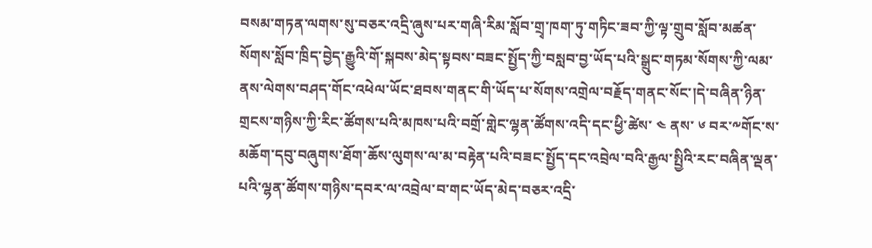བསམ་གཏན་ལགས་སུ་བཅར་འདྲི་ཞུས་པར་གཞི་རིམ་སློབ་གྲྭ་ཁག་ཏུ་གཏིང་ཟབ་ཀྱི་ལྟ་གྲུབ་སློབ་མཚན་སོགས་སློབ་ཁྲིད་བྱེད་རྒྱུའི་གོ་སྐབས་མེད་སྟབས་བཟང་སྤྱོད་ཀྱི་བསླབ་བྱ་ཡོད་པའི་སྒྲུང་གཏམ་སོགས་ཀྱི་ལམ་ནས་ལེགས་བཤད་གོང་འཕེལ་ཡོང་ཐབས་གནང་གི་ཡོད་པ་སོགས་འགྲེལ་བརྗོད་གནང་སོང་།དེ་བཞིན་ཉིན་གྲངས་གཉིས་ཀྱི་རིང་ཚོགས་པའི་མཁས་པའི་བགྲོ་གླེང་ལྷན་ཚོགས་འདི་དང་ཕྱི་ཚེས་ ༤ ནས་ ༦ བར་༸གོང་ས་མཆོག་དབུ་བཞུགས་ཐོག་ཆོས་ལུགས་ལ་མ་བརྟེན་པའི་བཟང་སྤྱོད་དང་འབྲེལ་བའི་རྒྱལ་སྤྱིའི་རང་བཞིན་ལྡན་པའི་ལྷན་ཚོགས་གཉིས་དབར་ལ་འབྲེལ་བ་གང་ཡོད་མེད་བཅར་འདྲི་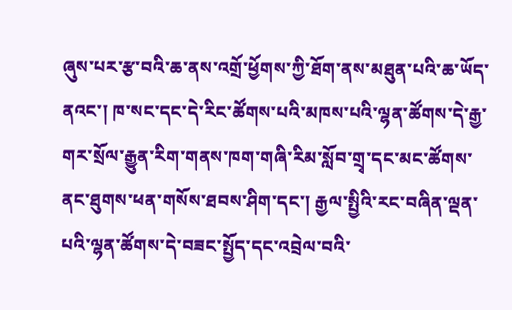ཞུས་པར་རྩ་བའི་ཆ་ནས་འགྲོ་ཕྱོགས་ཀྱི་ཐོག་ནས་མཐུན་པའི་ཆ་ཡོད་ནའང་། ཁ་སང་དང་དེ་རིང་ཚོགས་པའི་མཁས་པའི་ལྷན་ཚོགས་དེ་རྒྱ་གར་སྲོལ་རྒྱུན་རིག་གནས་ཁག་གཞི་རིམ་སློབ་གྲྭ་དང་མང་ཚོགས་ནང་ཐུགས་ཕན་གསོས་ཐབས་ཤིག་དང་། རྒྱལ་སྤྱིའི་རང་བཞིན་ལྡན་པའི་ལྷན་ཚོགས་དེ་བཟང་སྤྱོད་དང་འབྲེལ་བའི་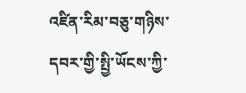འཛིན་རིམ་བཅུ་གཉིས་དབར་གྱི་སྤྱི་ཡོངས་ཀྱི་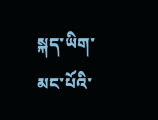སྐད་ཡིག་མང་པོའི་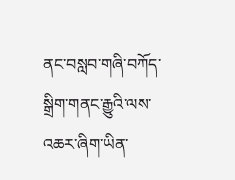ནང་བསླབ་གཞི་བཀོད་སྒྲིག་གནང་རྒྱུའི་ལས་འཆར་ཞིག་ཡིན་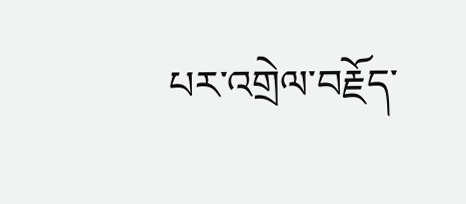པར་འགྲེལ་བརྗོད་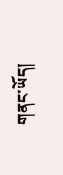གནང་ཡོད།